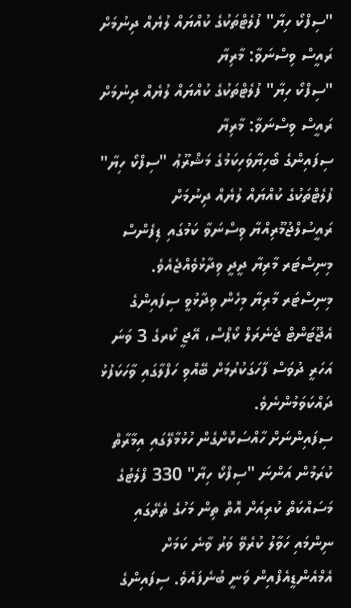"ސިފްކޯ ހިޔާ" ފުލެޓްތަކުގެ ކުއްޔައް ލުޔެއް ދިނުމަށް ރައީސް ވިސްނަވާ: މާރިޔާ
"ސިފްކޯ ހިޔާ" ފުލެޓްތަކުގެ ކުއްޔައް ލުޔެއް ދިނުމަށް ރައީސް ވިސްނަވާ: މާރިޔާ
ސިފައިންގެ ބޯހިޔާވަހިކަމުގެ މަޝްރޫޢު "ސިފްކޯ ހިޔާ" ފުލެޓްތަކުގެ ކުއްޔައް ލުޔެއް ދިނުމަށް ރައީސުލްޖުމޫރިއްޔާ ވިސްނަވާ ކަމުގައި ޑިފެންސް މިނިސްޓަރ މާރިޔާ ދީދީ ވިދާޅުވެއްޖެއެވެ.
މިނިސްޓަރ މާރިޔާ މިހެން ވިދާޅުވީ ސިފައިންގެ އެޖޫޓަންޓް ޖެނެރަލް ކޯޕްސް، އޭޖީ ކޯރގެ 3 ވަނަ އަހަރީ ދުވަސް ފާހަގަކުރުމަށް ބޭއްވި ހަފްލާގައި ވާހަކަފުޅު ދައްކަވަމުންނެވެ.
ސިފައިންނަށް ހާއްސަކޮށްގެން ހުޅުމާލޭގައި އިމާރާތް ކުރަމުން އަންނަ "ސިފްކޯ ހިޔާ" 330 ފްލެޓުގެ މަސައްކަތް ކުރިއަށް އޮތް ތިން މަހުގެ ތެރޭގައި ނިންމައި ހަވާލު ކުރެވޭ ވަރު ވާނެ ކަމަށް އެމްއެންޑީއެފްއިން ވަނީ ބުނެފައެވެ. ސިފައިންގެ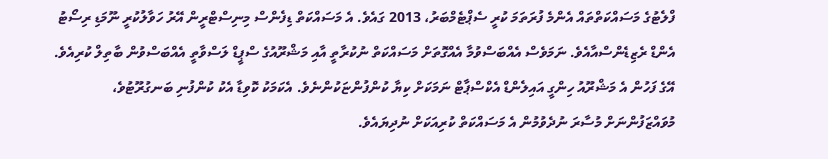ފްލެޓުގެ މަސައްކަތްތައް އެންމެ ފުރަތަމަ ކުރީ ސެޕްޓެމްބަރު، 2013 ގައެވެ. އެ މަސައްކަތް ޑިފެންސް މިނިސްޓްރީން އޭރު ހަވާލުކުރީ ނޫމަޑި ރިސޯޓު އެންޑް ރެޒިޑެންސްއާއެވެ. ނަމަވެސް އެއްބަސްވުމާ އެއްގޮތަށް މަސައްކަތް ނުކުރާތީ އާއި މަޝްރޫއުގެ ސްޕީޑް ލަސްވާތީ އެއްބަސްވުން ބާތިލް ކުރިއެވެ.
އޭގެ ފަހުން އެ މަޝްރޫއު ހިންގީ އައިލެންޑް އެކްސްޕާޓް ނަމަކަށް ކިޔާ ކުންފުންޏަކުންނެވެ. އެކަމަކު ކޮވިޑާ އެކު ކުންފުނި ބަނގުރޫޓުވެ، މުވައްޒަފުންނަށް މުސާރަ ނުދެވުމުން އެ މަސައްކަތް ކުރިއަކަށް ނުދިޔައެވެ.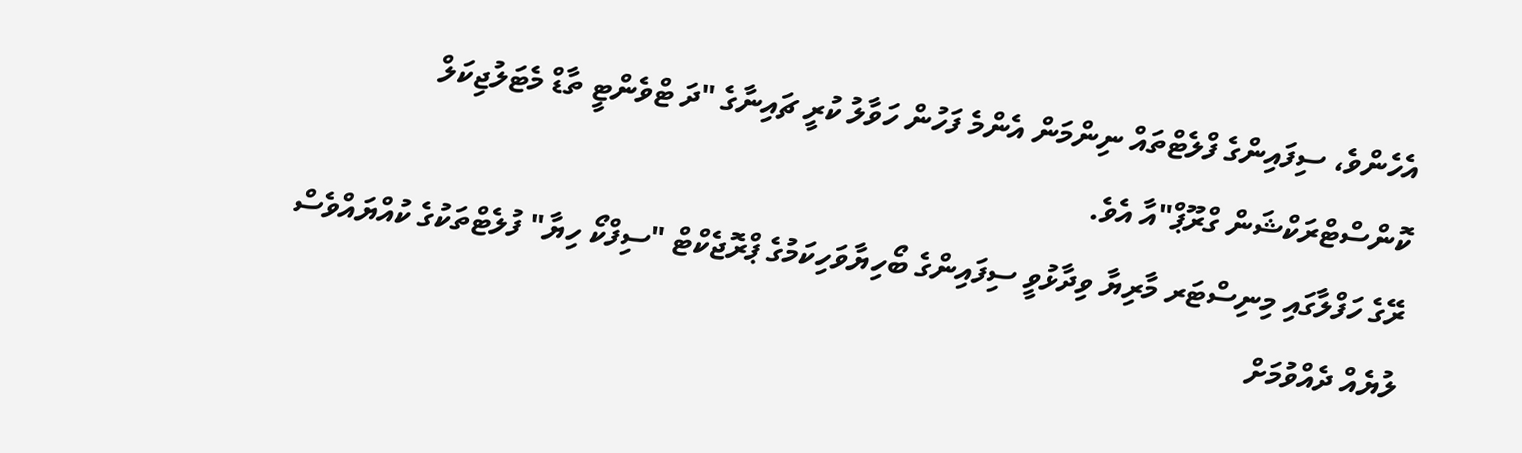އެހެންވެ، ސިފައިންގެ ފްލެޓްތައް ނިންމަން އެންމެ ފަހުން ހަވާލު ކުރީ ޗައިނާގެ "ދަ ޓްވެންޓީ ތާޑް މެޓަލުޖިކަލް ކޮންސްޓްރަކްޝަން ގްރޫޕް"އާ އެވެ.
ރޭގެ ހަފްލާގައި މިނިސްޓަރ މާރިޔާ ވިދާޅުވީ ސިފައިންގެ ބޯހިޔާވަހިކަމުގެ ޕްރޮޖެކްޓް "ސިފްކޯ ހިޔާ" ފުލެޓްތަކުގެ ކުއްޔައްވެސް ލުޔެއް ދެއްވުމަށް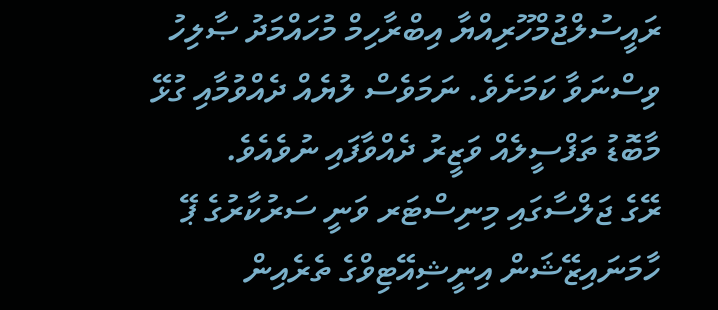ރައީސުލްޖުމްހޫރިއްޔާ އިބްރާހިމް މުހައްމަދު ޞާލިހު ވިސްނަވާ ކަމަށެވެ. ނަމަވެސް ލުޔެއް ދެއްވުމާއި ގުޅޭ މާބޮޑު ތަފްސީލެއް ވަޒީރު ދެއްވާފައި ނުވެއެވެ.
ރޭގެ ޖަލްސާގައި މިނިސްޓަރ ވަނީ ސަރުކާރުގެ ޕޭ ހާމަނައިޒޭޝަން އިނީޝިއޭޓިވްގެ ތެރެއިން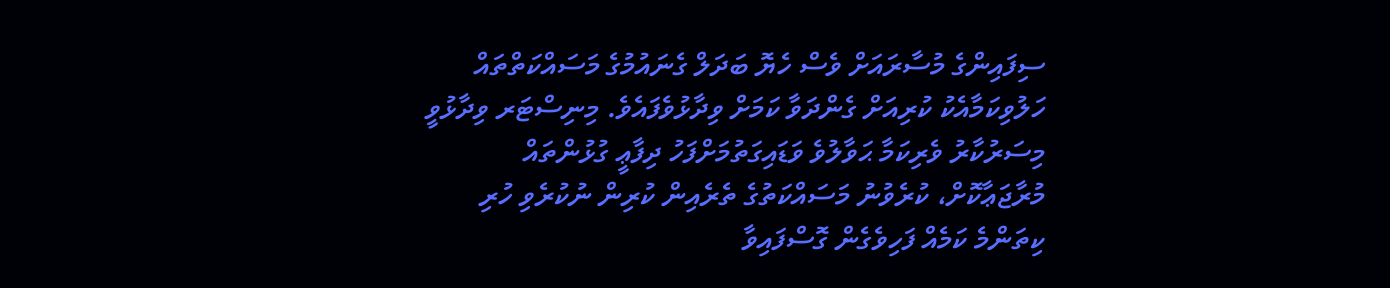ސިފައިންގެ މުސާރައަށް ވެސް ހެޔޮ ބަދަލް ގެނައުމުގެ މަސައްކަތްތައް ހަލުވިކަމާއެކު ކުރިއަށް ގެންދަވާ ކަމަށް ވިދާޅުވެފައެވެ. މިނިސްޓަރ ވިދާޅުވީ މިސަރުކާރު ވެރިކަމާ ޙަވާލުވެ ވަޑައިގަތުމަށްފަހު ދިފާޢީ ގުޅުންތައް މުރާޖަޢާކޮށް، ކުރެވުނު މަސައްކަތުގެ ތެރެއިން ކުރިން ނުކުރެވި ހުރި ކިތަންމެ ކަމެއް ފަހިވެގެން ގޮސްފައިވާ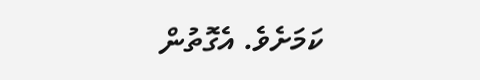ކަމަށެވެ. އެގޮތުން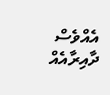އެއްވެސް ދާއިރާއެއް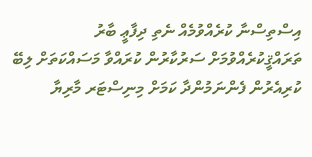އިސްތިސްނާ ކުރެއްވުމެއް ނެތި ދިފާޢީ ބާރު ތަރައްޤީކުރެއްވުމަށް ސަރުކާރުން ކުރައްވާ މަސައްކަތަށް ލިބޭ ކުރިއެރުން ފެންނަމުންދާ ކަމަށް މިނިސްޓަރ މާރިޔާ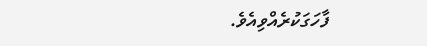ފާހަގަކުރެއްވިއެވެ.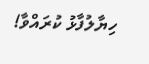ހިޔާލުފާޅު ކުރައްވާ!